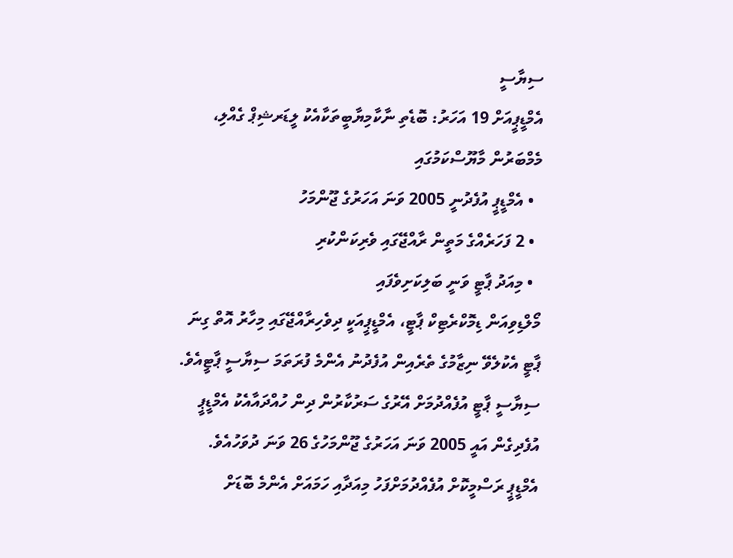ސިޔާސީ
އެމްޑީޕީއަށް 19 އަހަރު: ބޮޑެތި ނާކާމިޔާބީތަކާއެކު ލީޑަރޝިޕް ގެއްލި، މެމްބަރުން މާޔޫސްކަމުގައި
  • އެމްޑީޕީ އުފެދުނީ 2005 ވަނަ އަހަރުގެ ޖޫންމަހު
  • 2 ފަހަރެއްގެ މަތީން ރާއްޖޭގައި ވެރިކަންކުރި
  • މިއަދު ޕާޓީ ވަނީ ބަލިކަށިވެފައި
މޯލްޑިވިއަން ޑިމޮކްރެޓިކް ޕާޓީ، އެމްޑީޕީއަކީ ދިވެހިރާއްޖޭގައި މިހާރު އޮތް ގިނަ ޕާޓީ އެކުލެވޭ ނިޒާމުގެ ތެރެއިން އުފެދުނު އެންމެ ފުރަތަމަ ސިޔާސީ ޕާޓީއެވެ. ސިޔާސީ ޕާޓީ އުފެއްދުމަށް އޭރުގެ ސަރުކާރުން ދިން ހުއްދައާއެކު އެމްޑީޕީ އުފެދިގެން އައީ 2005 ވަނަ އަހަރުގެ ޖޫންމަހުގެ 26 ވަނަ ދުވަހުއެވެ.
އެމްޑީޕީ ރަސްމީކޮށް އުފެއްދުމަށްފަހު މިއަދާއި ހަމައަށް އެންމެ ބޮޑަށް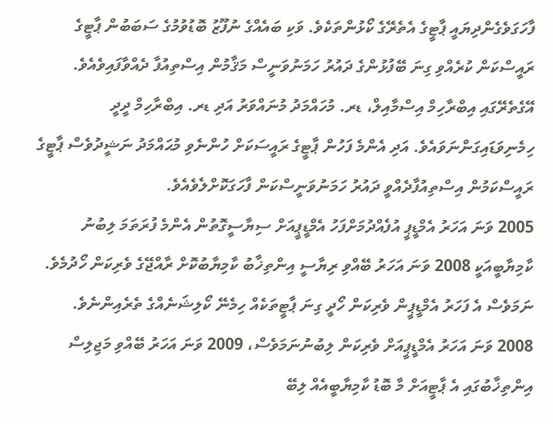ފާހަގަވެގެންދިޔައީ ޕާޓީގެ އެތެރޭގެ ކޯޅުންތަކެވެ. ވަކި ބައެއްގެ ނުފޫޒު ބޮޑުވުމުގެ ސަބަބުން ޕާޓީގެ ރައީސްކަން ކުރެއްވި ގިނަ ބޭފުޅުންގެ ދައުރު ހަމަނުވަނީސް މަޤާމުން އިސްތިއުފާ ދެއްވާފައިވެއެވެ. އޭގެތެރޭގައި އިބްރާހިމް އިސްމާއިލް، ޑރ. މުހައްމަދު މުނައްވަރު އަދި ޑރ. އިބްރާހިމް ދީދީ ހިމެނިވަޑައިގަންނަވައެވެ. އަދި އެންމެ ފަހުން ޕާޓީގެ ރައީސަކަށް ހުންނެވި މުޙައްމަދު ނަޝީދުވެސް ޕާޓީގެ ރައީސްކަމުން އިސްތިއުފާދެއްވީ ދައުރު ހަމަނުވަނީސްކަން ފާހަގަކޮށްލެވެއެވެ.
2005 ވަނަ އަހަރު އެމްޑީޕީ އުފެއްދުމަށްފަހު އެމްޑީޕީއަށް ސިޔާސީގޮތުން އެންމެ ފުރަތަމަ ލިބުނު ކާމިޔާބީއަކީ 2008 ވަނަ އަހަރު ބޭއްވި ރިޔާސީ އިންތިޚާބު ކާމިޔާބުކޮށް ރާއްޖޭގެ ވެރިކަން ހޯދުމެވެ. ނަމަވެސް އެ ފަހަރު އެމްޑީޕީން ވެރިކަން ހޯދީ ގިނަ ޕާޓީތަކެއް ހިމެނޭ ކޯލިޝަނެއްގެ ތެރެއިންނެވެ.
2008 ވަނަ އަހަރު އެމްޑީޕީއަށް ވެރިކަން ލިބުނުނަމަވެސް، 2009 ވަނަ އަހަރު ބޭއްވި މަޖިލިސް އިންތިޚާބުގައި އެ ޕާޓީއަށް މާ ބޮޑު ކާމިޔާބީއެއް ލިބޭ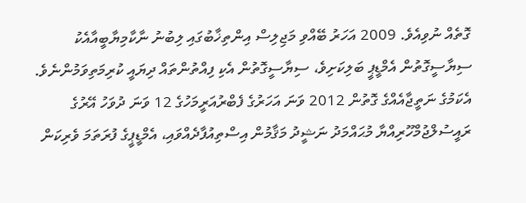ގޮތެއް ނުވިއެވެ. 2009 އަހަރު ބޭއްވި މަޖިލިސް އިންތިޚާބުގައި ލިބުނު ނާކާމިޔާބީއާއެކު ސިޔާސީގޮތުން އެމްޑީޕީ ބަލިކަށިވެ، ސިޔާސީގޮތުން އެކި ފިއްތުންތައް ދިޔައީ ކުރިމަތިވަމުންނެވެ. އެކަމުގެ ނަތީޖާއެއްގެ ގޮތުން 2012 ވަނަ އަހަރުގެ ފެބްރުއަރީމަހުގެ 12 ވަނަ ދުވަހު އޭރުގެ ރައީސުލްޖުމްހޫރިއްޔާ މުޙައްމަދު ނަޝީދު މަޤާމުން އިސްތިއުފާދެއްވައި، އެމްޑީޕީގެ ފުރަތަމަ ވެރިކަން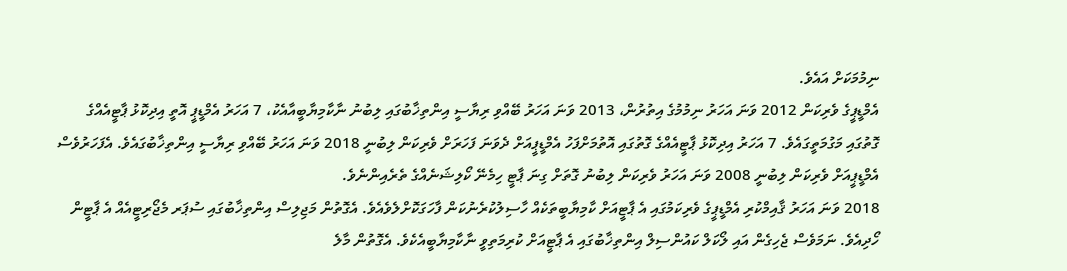ނިމުމަކަށް އައެވެ.
އެމްޑީޕީގެ ވެރިކަން 2012 ވަނަ އަހަރު ނިމުމުގެ އިތުރުން، 2013 ވަނަ އަހަރު ބޭއްވި ރިޔާސީ އިންތިޚާބުގައި ލިބުނު ނާކާމިޔާބީއާއެކު، 7 އަހަރު އެމްޑީޕީ އޮތީ އިދިކޮޅު ޕާޓީއެއްގެ ގޮތުގައި މަގުމަތީގައެވެ. 7 އަހަރު އިދިކޮޅު ޕާޓީއެއްގެ ގޮތުގައި އޮތުމަށްފަހު އެމްޑީޕީއަށް ދެވަނަ ފަހަރަށް ވެރިކަން ލިބުނީ 2018 ވަނަ އަހަރު ބޭއްވި ރިޔާސީ އިންތިޚާބުގައެވެ. އެފަހަރުވެސް އެމްޑީޕީއަށް ވެރިކަން ލިބުނީ 2008 ވަނަ އަހަރު ވެރިކަން ލިބުނު ގޮތަށް ގިނަ ޕާޓީ ހިމެނޭ ކޯލިޝަނެއްގެ ތެރެއިންނެވެ.
2018 ވަނަ އަހަރު ޤާއިމްކުރި އެމްޑީޕީގެ ވެރިކަމުގައި އެ ޕާޓީއަށް ކާމިޔާބީތަކެއް ހާސިލުކުރެނުކަން ފާހަގަކޮށްލެވެއެވެ. އެގޮތުން މަޖިލިސް އިންތިޚާބުގައި ސުޕަރ މެޖޯރިޓީއެއް އެ ޕާޓީން ހޯދިއެވެ. ނަމަވެސް ޖެހިގެން އައި ލޯކަލް ކައުންސިލް އިންތިޚާބުގައި އެ ޕާޓީއަށް ކުރިމަތިވީ ނާކާމިޔާބީއެކެވެ. އެގޮތުން މާލެ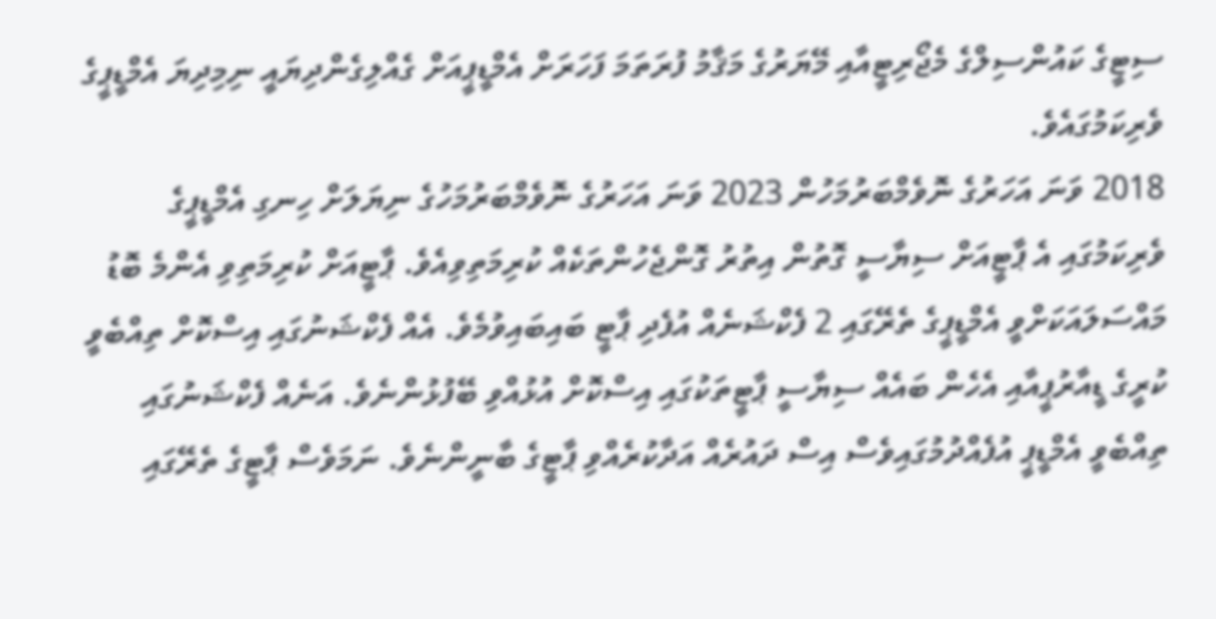ސިޓީގެ ކައުންސިލްގެ މެޖޯރިޓީއާއި މޭޔަރުގެ މަޤާމު ފުރަތަމަ ފަހަރަށް އެމްޑީޕީއަށް ގެއްލިގެންދިޔައީ ނިމިދިޔަ އެމްޑީޕީގެ ވެރިކަމުގައެވެ.
2018 ވަނަ އަހަރުގެ ނޮވެމްބަރުމަހުން 2023 ވަނަ އަހަރުގެ ނޮވެމްބަރުމަހުގެ ނިޔަލަށް ހިނގި އެމްޑީޕީގެ ވެރިކަމުގައި އެ ޕާޓީއަށް ސިޔާސީ ގޮތުން އިތުރު ގޮންޖެހުންތަކެއް ކުރިމަތިވިއެވެ. ޕާޓީއަށް ކުރިމަތިވި އެންމެ ބޮޑު މައްސަލައަކަށްވީ އެމްޑީޕީގެ ތެރޭގައި 2 ފެކްޝަނެއް އުފެދި ޕާޓީ ބައިބައިވުމެވެ. އެއް ފެކްޝަނުގައި އިސްކޮށް ތިއްބެވީ ކުރީގެ ޑީއާރުޕީއާއި އެހެން ބައެއް ސިޔާސީ ޕާޓީތަކުގައި އިސްކޮށް އުޅުއްވި ބޭފުޅުންނެވެ. އަނެއް ފެކްޝަނުގައި ތިއްބެވީ އެމްޑީޕީ އުފެއްދުމުގައިވެސް އިސް ދައުރެއް އަދާކުރެއްވި ޕާޓީގެ ބާނީންނެވެ. ނަމަވެސް ޕާޓީގެ ތެރޭގައި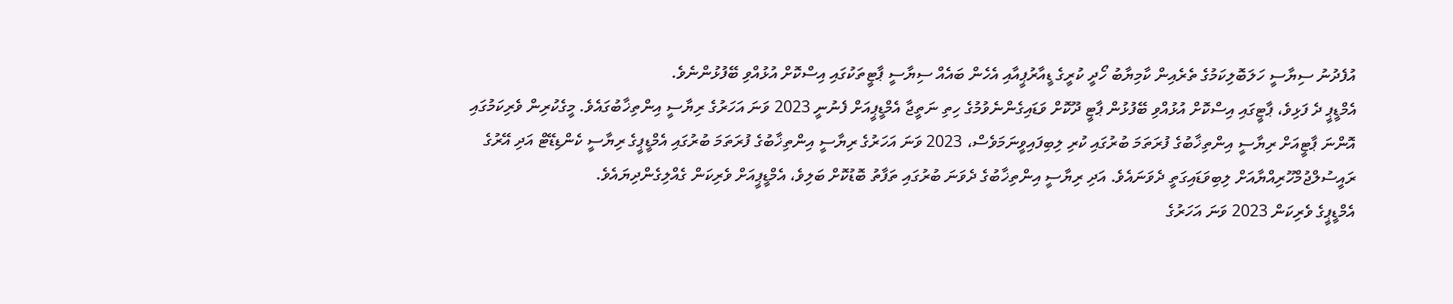އުފެދުނު ސިޔާސީ ހަލަބޮލިކަމުގެ ތެރެއިން ކާމިޔާބު ހޯދީ ކުރީގެ ޑީއާރުޕީއާއި އެހެން ބައެއް ސިޔާސީ ޕާޓީތަކުގައި އިސްކޮށް އުޅުއްވި ބޭފުޅުންނެވެ.
އެމްޑީޕީ ދެ ފަޅިވެ، ޕާޓީގައި އިސްކޮށް އުޅުއްވި ބޭފުޅުން ޕާޓީ ދޫކޮށް ވަޑައިގެންނެވުމުގެ ހިތި ނަތީޖާ އެމްޑީޕީއަށް ފެނުނީ 2023 ވަނަ އަހަރުގެ ރިޔާސީ އިންތިޚާބުގައެވެ. މީގެކުރިން ވެރިކަމުގައި އޮންނަ ޕާޓީއަށް ރިޔާސީ އިންތިޚާބުގެ ފުރަތަމަ ބުރުގައި ކުރި ލިބިފައިވީނަމަވެސް، 2023 ވަނަ އަހަރުގެ ރިޔާސީ އިންތިޚާބުގެ ފުރަތަމަ ބުރުގައި އެމްޑީޕީގެ ރިޔާސީ ކެންޑިޑޭޓް އަދި އޭރުގެ ރައީސުލްޖުމްހޫރިއްޔާއަށް ލިބިވަޑައިގަތީ ދެވަނައެވެ. އަދި ރިޔާސީ އިންތިޚާބުގެ ދެވަނަ ބުރުގައި ތަފާތު ބޮޑުކޮށް ބަލިވެ، އެމްޑީޕީއަށް ވެރިކަން ގެއްލިގެންދިޔައެވެ.
އެމްޑީޕީގެ ވެރިކަން 2023 ވަނަ އަހަރުގެ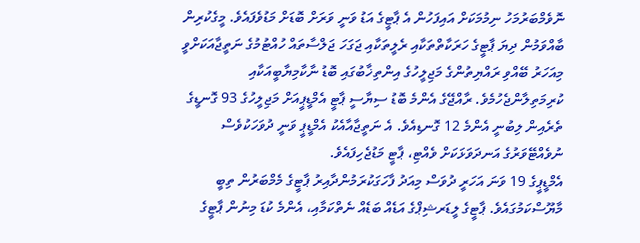ނޮވެމްބަރުމަހު ނިމުމަކަށް އައިފަހުން އެ ޕާޓީގެ އަޑު ވަނީ ވަރަށް ބޮޑަށް މަޑުވެފައެވެ. މީގެކުރިން ބާއްވަމުން ދިޔަ ޕާޓީގެ ހަރަކާތްތަކާއި ރެލީތަކާއި ޖަގަހަ ޖަލްސާތައް ހުއްޓުމުގެ ނަތީޖާއަކަށްވީ މިއަހަރު ބޭއްވި ރައްޔިތުންގެ މަޖިލީހުގެ އިންތިޚާބުގައި ބޮޑު ނާކާމިޔާބީއަކާއި ކުރިމަތިލާންޖެހުމެވެ. ރާއްޖޭގެ އެންމެ ބޮޑު ސިޔާސީ ޕާޓީ އެމްޑީޕީއަށް މަޖިލީހުގެ 93 ގޮނޑީގެ ތެރެއިން ލިބުނީ އެންމެ 12 ގޮނޑިއެވެ. އެ ނަތީޖާއާއެކު އެމްޑީޕީ ވަނީ ދުވަހަކުވެސް ނުވެއްޓޭވަރުގެ އަނދަވަޅަކަށް ވެއްޓި، ޕާޓީ މަޑުޖެހިފައެވެ.
އެމްޑީޕީގެ 19 ވަނަ އަހަރީ ދުވަސް މިއަދު ފާހަގަކުރަމުންދާއިރު ޕާޓީގެ މެމްބަރުން ތިބީ މާޔޫސްކަމުގައެވެ. ޕާޓީގެ ލީޑަރޝިޕްގެ އަޑެއް ބަޑެއް ނެތްކަމާއި، އެންމެ ކުޑަ މިނުން ޕާޓީގެ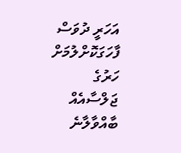އަހަރީ ދުވަސް ފާހަގަކޮށްލުމަށް ހަރުގެ ޖަލްސާއެއް ބާއްވާލާނެ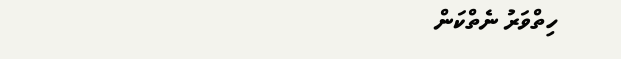ހިތްވަރު ނެތްކަން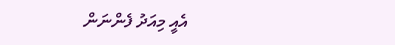އެއީ މިއަދު ފެންނަން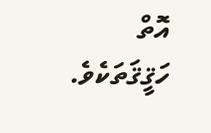އޮތް ހަޤީޤަތަކެވެ.